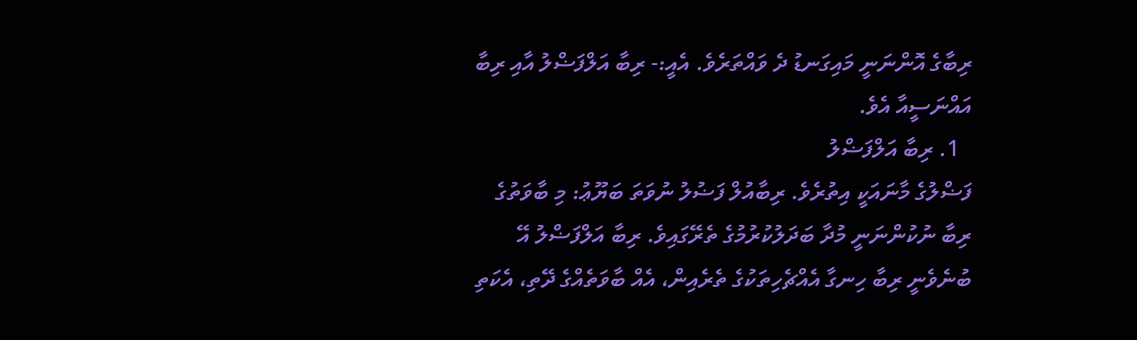ރިބާގެ އޮންނަނީ މައިގަނޑު ދެ ވައްތަރެވެ. އެއީ:- ރިބާ އަލްފަޟްލު އާއި ރިބާ އައްނަސީއާ އެވެ.
  1. ރިބާ އަލްފަޟްލު
ފަޟްލުގެ މާނައަކީ އިތުރެވެ. ރިބާއުލް ފަޟުލު ނުވަތަ ބަޔޫޢު: މި ބާވަތުގެ ރިބާ ނުކުންނަނީ މުދާ ބަދަލުކުރުމުގެ ތެރޭގައިވެ. ރިބާ އަލްފަޟްލު އޭ ބުނެވެނީ ރިބާ ހިނގާ އެއްޗެހިތަކުގެ ތެރެއިން، އެއް ބާވަތެއްގެ ދޭތި، އެކަތި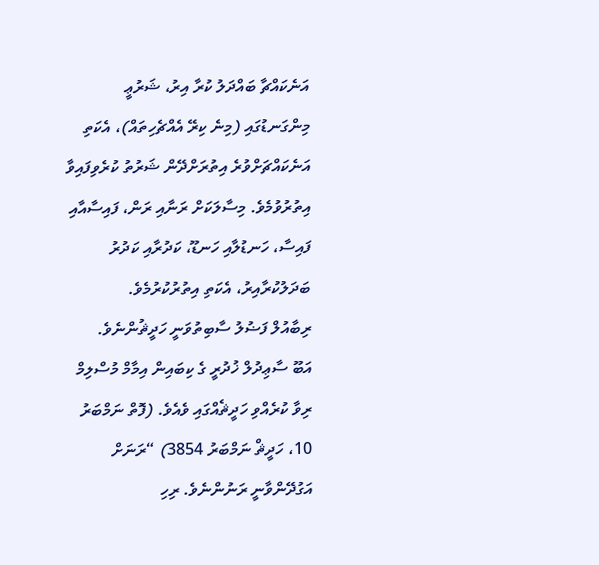އަނެކައްޗާ ބައްދަލު ކުރާ އިރު، ޝަރުޢީ މިންގަނޑުގައި (މިނެ ކިރޭ އެއްޗެހިތައް)، އެކަތި އަނެކައްޗަށްވުރެ އިތުރަށްދޭން ޝަރުތު ކުރެވިފައިވާ އިތުރުވުމެވެ. މިސާލަކަށް ރަނާއި ރަން، ފައިސާއާއި ފައިސާ، ހަނޑުލާއި ހަނޑޫ، ކަދުރާއި ކަދުރު ބަދަލުކުރާއިރު، އެކަތި އިތުރުކުރުމެވެ.
ރިބާއުލް ފަޟުލު ސާބިތުވަނީ ހަދީޘުންނެވެ.
އަބޫ ސާޢިދުލް ޚުދުރީ ގެ ކިބައިން އިމާމް މުސްލިމް ރިވާ ކުރެއްވި ހަދީޘެއްގައި ވެއެވެ. (ފޮތް ނަމްބަރު 10، ހަދީޘް ނަމްބަރު 3854) “ރަނަށް އަގުދޭންވާނީ ރަނުންނެވެ. ރިހި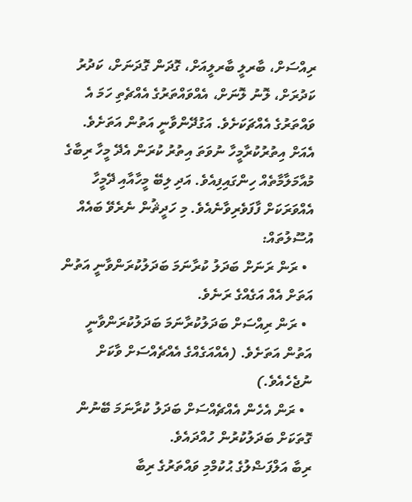ރިއްސަށް، ބާރލީ ބާރލީއަށް، ގޮދަން ގޮދަނަށް، ކަދުރު ކަދުރަށް، ލޮނު ލޮނަށް، އެއްވައްތަރުގެ އެއްޗެތި ހަމަ އެ ވައްތަރުގެ އެއްޗަކަށެވެ. އަގުދޭންވާނީ އަތުން އަތަށެވެ. އެއަށް އިތުރުކުރާމީހާ ނުވަތަ އިތުރު ކުރަން އެދޭ މީހާ ރިބާގެ މުއާމަލާމާތެއް ހިންގައިފިއެވެ. އަދި ލިބޭ މީހާއާއި ދޭމީހާ އެއްވަރަކަށް ފާފަވެރިވާނެއެވެ. މި ހަދީޘުން ނެރެވޭ ބައެއް އުސޫލުތައް:
  • ރަން ރަނަށް ބަދަލު ކުރާނަމަ ބަދަލުކުރަންވާނީ އަތުން އަތަށް އެއް އަގެއްގެ ރަނެވެ.
  • ރަން ރިއްސަށް ބަދަލުކުރާނަމަ ބަދަލުކުރަންވާނީ އަތުން އަތަށެވެ. (އެއްއަގެއްގެ އެއްޗެއްސަށް ވާކަށް ނުޖެހެއެވެ.)
  • ރަން އެހެން އެއްޗެއްސަށް ބަދަލު ކުރާނަމަ ބޭނުން ގޮތަކަށް ބަދަލުކުރުން ހުއްދައެވެ.
ރިބާ އަލްފަޟްލުގެ ޙުކުމްމި ވައްތަރުގެ ރިބާ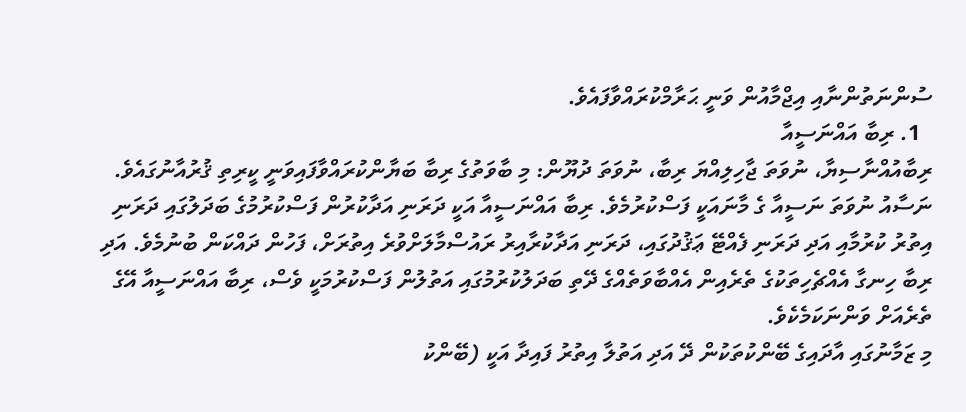ސުންނަތުންނާއި އިޖްމާއުން ވަނީ ޙަރާމްކުރައްވާފައެވެ.
  1. ރިބާ އައްނަސީއާ
ރިބާއުއްނާސިޔާ، ނުވަތަ ޖާހިލިއްޔަ ރިބާ، ނުވަތަ ދުޔޫން: މި ބާވަތުގެ ރިބާ ބަޔާންކުރައްވާފައިވަނީ ކީރިތި ޤުރުއާނުގައެވެ.
ނަސާއު ނުވަތަ ނަސީއާ ގެ މާނައަކީ ފަސްކުރުމެވެ. ރިބާ އައްނަސީއާ އަކީ ދަރަނި އަދާކުރުން ފަސްކުރުމުގެ ބަދަލުގައި ދަރަނި އިތުރު ކުރުމާއި އަދި ދަރަނި ފެއްޓޭ ޢަޤުދުގައި، ދަރަނި އަދާކުރާއިރު ރައުސްމާލަށްވުރެ އިތުރަށް، ފަހުން ދައްކަން ބުނުމެވެ. އަދި ރިބާ ހިނގާ އެއްޗެހިތަކުގެ ތެރެއިން އެއްބާވަތެއްގެ ދޭތި ބަދަލުކުރުމުގައި އަތުލުން ފަސްކުރުމަކީ ވެސް، ރިބާ އައްނަސީއާ އޭގެ ތެރެއަށް ވަންނަކަމެކެވެ.
މި ޒަމާނުގައި އާދައިގެ ބޭންކުތަކުން ދޭ އަދި އަތުލާ އިތުރު ފައިދާ އަކީ (ބޭންކު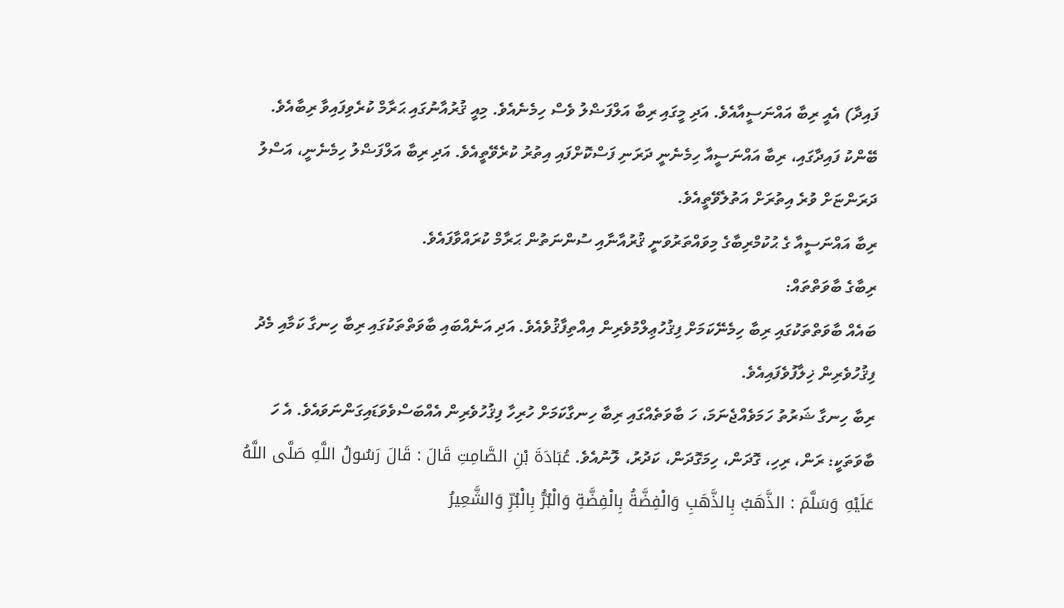ފައިދާ) އެއީ ރިބާ އައްނަސީއާއެވެ. އަދި މީގައި ރިބާ އަލްފަޟްލު ވެސް ހިމެނެއެވެ. މިއީ ޤުރުއާނުގައި ޙަރާމް ކުރެވިފައިވާ ރިބާއެވެ.
ބޭންކު ފައިދާގައި، ރިބާ އައްނަސީއާ ހިމެނެނީ ދަރަނި ފަސްކޮށްފައި އިތުރު ކުރެވޭތީއެވެ. އަދި ރިބާ އަލްފަޟްލު ހިމެނެނީ، އަސްލު ދަރަންޏަށް ވުރެ އިތުރަށް އަތުލެވޭތީއެވެ.
ރިބާ އައްނަސީއާ ގެ ޙުކުމްރިބާގެ މިވައްތަރުވަނީ ޤުރުއާނާއި ސުންނަތުން ޙަރާމް ކުރައްވާފައެވެ.
ރިބާގެ ބާވަތްތައް:
ބައެއް ބާވަތްތަކުގައި ރިބާ ހިމެނޭކަމަށް ފިޤުހުޢިލްމުވެރިން އިއްތިފާޤުވެއެވެ. އަދި އަނެއްބައި ބާވަތްތަކުގައި ރިބާ ހިނގާ ކަމާއި މެދު ފިޤުހުވެރިން ޚިލާފުވެފައިއެވެ.
ރިބާ ހިނގާ ޝަރުތު ހަމަވެއްޖެނަމަ، ހަ ބާވަތެއްގައި ރިބާ ހިނގާކަމަށް ހުރިހާ ފިޤުހުވެރިން އެއްބަސްވެވަޑައިގަންނަވައެވެ. އެ ހަ ބާވަތަކީ: ރަން، ރިހި، ގޮދަން، ހިމަގޮދަން، ކަދުރު، ލޮނުއެވެ. عُبَادَةَ بْنِ الصَّامِتِ قَالَ : قَالَ رَسُولُ اللَّهِ صَلَّى اللَّهُ عَلَيْهِ وَسَلَّمَ : الذَّهَبُ بِالذَّهَبِ وَالْفِضَّةُ بِالْفِضَّةِ وَالْبُرُّ بِالْبُرِّ وَالشَّعِيرُ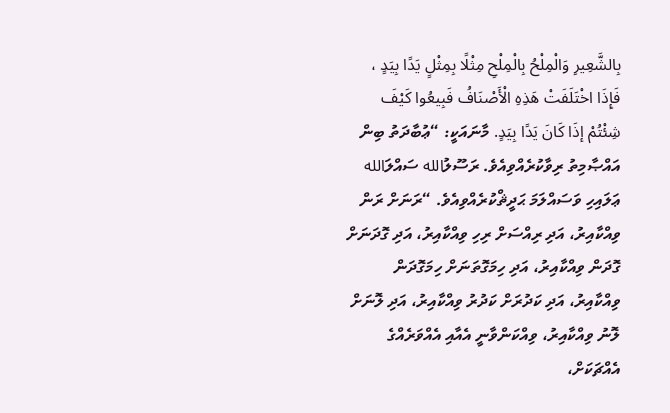بِالشَّعِيرِ وَالْمِلْحُ بِالْمِلْحِ مِثْلًا بِمِثْلٍ يَدًا بِيَدٍ ، فَإِذَا اخْتَلَفَتْ هَذِهِ الْأَصْنَافُ فَبِيعُوا كَيْفَ شِئْتُمْ إذَا كَانَ يَدًا بِيَدٍ. މާނައަކީ: “ޢުބާދަތު ބިން އައްޞާމިތު ރިވާކުރެއްވިއެވެ. ރަސޫލުالله ސައްލަالله ޢަލައިހި ވަސައްލަމަ ޙަދީޘްކުރެއްވިއެވެ. “ރަނަށް ރަން ވިއްކާއިރު، އަދި ރިއްސަށް ރިހި ވިއްކާއިރު، އަދި ގޮދަނަށް ގޮދަން ވިއްކާއިރު، އަދި ހިމަގޮތަނަށް ހިމަގޮދަން ވިއްކާއިރު، އަދި ކަދުރަށް ކަދުރު ވިއްކާއިރު، އަދި ލޮނަށް ލޮނު ވިއްކާއިރު، ވިއްކަންވާނީ އެއާއި އެއްވަރެއްގެ އެއްޗަކަށް،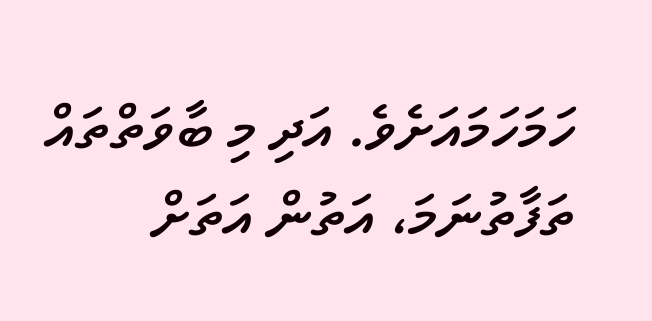ހަމަހަމައަށެވެ. އަދި މި ބާވަތްތައް ތަފާތުނަމަ، އަތުން އަތަށް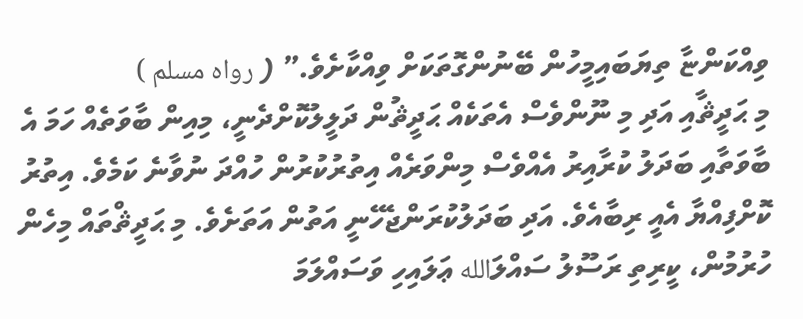ވިއްކަންޏާ ތިޔަބައިމީހުން ބޭނުންގޮތަކަށް ވިއްކާށެވެ.” ( رواه مسلم )
މި ޙަދީޘާއި އަދި މި ނޫންވެސް އެތަކެއް ޙަދީޘުން ދަލީލުކޮށްދެނީ، މިއިން ބާވަތެއް ހަމަ އެ ބާވަތާއި ބަދަލު ކުރާއިރު އެއްވެސް މިންވަރެއް އިތުރުކުރުން ހުއްދަ ނުވާނެ ކަމެވެ. އިތުރު ކޮށްފިއްޔާ އެއީ ރިބާއެވެ. އަދި ބަދަލުކުރަންޖެހޭނީ އަތުން އަތަށެވެ. މި ޙަދީޘްތައް މިހެން ހުރުމުން، ކީރިތި ރަސޫލު ސައްލަالله ޢަލައިހި ވަސައްލަމަ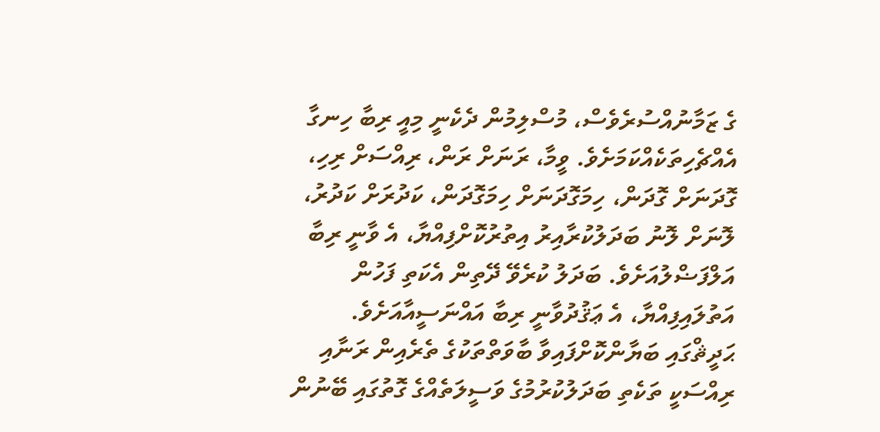ގެ ޒަމާނުއްސުރެވެސް، މުސްލިމުން ދެކެނީ މިއީ ރިބާ ހިނގާ އެއްޗެހިތަކެއްކަމަށެވެ. ވީމާ، ރަނަށް ރަން، ރިއްސަށް ރިހި، ގޮދަނަށް ގޮދަން، ހިމަގޮދަނަށް ހިމަގޮދަން، ކަދުރަށް ކަދުރު، ލޮނަށް ލޮނު ބަދަލުކުރާއިރު އިތުރުކޮށްފިއްޔާ، އެ ވާނީ ރިބާ އަލްފަޟްލުއަށެވެ. ބަދަލު ކުރެވޭ ދޭތިން އެކަތި ފަހުން އަތުލައިފިއްޔާ، އެ ޢަޤުދުވާނީ ރިބާ އައްނަސީއާއަށެވެ.
ޙަދީޘްގައި ބަޔާންކޮށްފައިވާ ބާވަތްތަކުގެ ތެރެއިން ރަނާއި ރިއްސަކީ ތަކެތި ބަދަލުކުރުމުގެ ވަސީލަތެއްގެ ގޮތުގައި ބޭނުން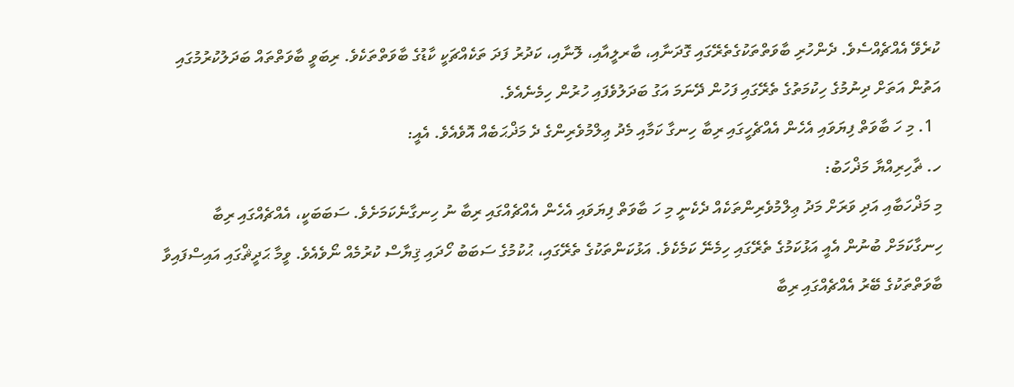ކުރެވޭ އެއްޗެއްސެވެ. ދެންހުރި ބާވަތްތަކުގެތެރޭގައި ގޮދަނާއި، ބާރލީއާއި، ލޮނާއި، ކަދުރު ފަދަ ތަކެއްޗަކީ ކާޑުގެ ބާވަތްތަކެވެ. ރިބަވީ ބާވަތްތައް ބަދަލުކުރުމުގައި އަތުން އަތަށް ދިނުމުގެ ހިކުމަތުގެ ތެރޭގައި ފަހުން ދޭނަމަ އަގު ބަދަލުވެފައި ހުރުން ހިމެނެއެވެ.
  1. މި ހަ ބާވަތް ފިޔަވައި އެހެން އެއްޗެހީގައި ރިބާ ހިނގާ ކަމާއި މެދު ޢިލްމުވެރިންގެ ދެ މަޛްޙަބެއް އޮވެއެވެ. އެއީ:
ހ. ޡާހިރިއްޔާ މަޛްހަބު:
މި މަޛްހަބާއި އަދި ވަރަށް މަދު ޢިލްމުވެރިންތަކެއް ދެކެނީ މި ހަ ބާވަތް ފިޔަވައި އެހެން އެއްޗެއްގައި ރިބާ ނު ހިނގާނެކަމަށެވެ. ސަބަބަކީ، އެއްޗެއްގައި ރިބާ ހިނގާކަމަށް ބުނުން އެއީ އަޅުކަމުގެ ތެރޭގައި ހިމެނޭ ކަމެކެވެ. އަޅުކަންތަކުގެ ތެރޭގައި، ޙުކުމުގެ ސަބަބު ހޯދައި ޤިޔާސް ކުރުމެއް ނޯވެއެވެ. ވީމާ ޙަދީޘްގައި އައިސްފައިވާ ބާވަތްތަކުގެ ބޭރު އެއްޗެއްގައި ރިބާ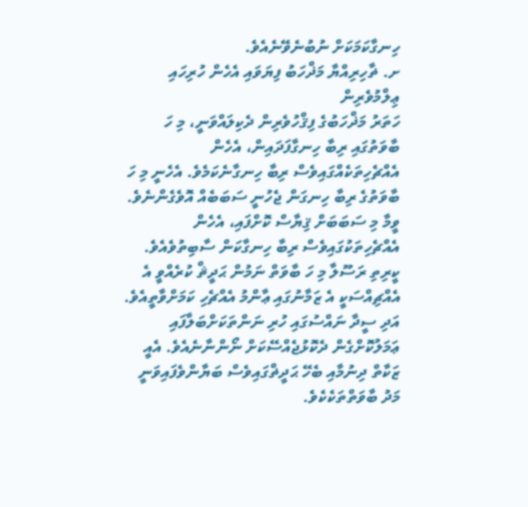ހިނގާކަމަކަށް ނުބުނެވޭނެއެވެ.
ށ. ޡާހިރިއްޔާ މަޛްހަބު ފިޔަވައި އެހެން ހުރިހައި ޢިލްމުވެރިން
ހަތަރު މަޛްހަބުގެ ފިޤްހުވެރިން ދެކިލައްވަނީ، މި ހަ ބާވަތުގައި ރިބާ ހިނގާފަދައިން، އެހެން އެއްޗެހިތަކެއްގައިވެސް ރިބާ ހިނގާނެކަމެވެ. އެހެނީ މި ހަ ބާވަތުގެ ރިބާ ހިނގަން ޖެހުނީ ސަބަބެއް އޮވެގެންނެވެ. ވީމާ މި ސަބަބަށް ޤިޔާސް ކޮށްފައި، އެހެން އެއްޗެހިތަކުގައިވެސް ރިބާ ހިނގާކަން ސާބިތުވެއެވެ. ކީރިތި ރަސޫލާ މި ހަ ބާވަތް ނަމުން ޙަދީޘް ކުރެއްވީ އެ އެއްޗިއްސަކީ އެ ޒަމާނުގައި ޢާންމު އެއްޗެހި ކަމަށްވާތީއެވެ. އަދި ސީދާ ނައްސުގައި ހުރި ނަންތަކަށްބަލާފައި ޢަމަލުކޮށްގެން ދެކޮޅުޖެއްސޭކަށް ނޯންނާނެއެވެ. އެއީ ޒަކާތް ދިނުމާއި ބެހޭ ޙަދީޡްގައިވެސް ބަޔާންވެފައިވަނީ މަދު ބާވަތްތަކެކެވެ.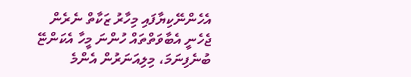އެހެންނޭކިޔާފައި މިހާރު ޒަކާތް ނެރެން ޖެހެނީ އެބާވަތްތައް ހުންނަ މީހާ އެކަންޏޭ ބުނެފިނަމަ، މިލިއަނަރުން އެންމެ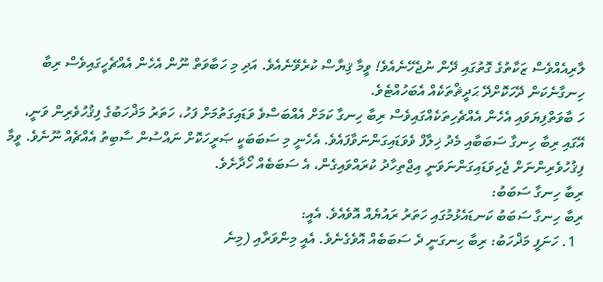ލާރިއެއްވެސް ޒަކާތުގެ ގޮތުގައި ދޭން ނުޖެހޭނެއެވެ! ވީމާ ޤިޔާސް ކުރެވޭނެއެވެ. އަދި މި ހަބާވަތް ނޫން އެހެން އެއްޗެހީގައިވެސް ރިބާ ހިނގާނެކަން ދޭހަކޮށްދޭ ޙަދީޘްތަކެއް އެބަހުއްޓެވެ.
ހަ ބާވަތްފިޔަވައި އެހެން އެއްޗެހިތަކެއްގައިވެސް ރިބާ ހިނގާ ކަމަށް އެއްބަސްވެ ވަޑައިގަތުމަށް ފަހު، ހަތަރު މަޛްހަބުގެ ފިޤުހުވެރިން ވަނީ، އޭގައި ރިބާ ހިނގާ ސަބަބާއި މެދު ޚިލާފް ވެވަޑައިގަންނަވާފައެވެ. އެހެނީ މި ސަބަބަކީ ޞަރީހަކޮށް ނައްސުން ސާބިތު އެއްޗެއް ނޫނެވެ. ވީމާ ފިޤުހުވެރިންނަށް ޖެހިވަޑައިގަންނަވަނީ އިޖްތިހާދު ކުރައްވައިގެން، އެ ސަބަބެއް ހޯދާށެވެ.
ރިބާ ހިނގާ ސަބަބު:
ރިބާ ހިނގާ ސަބަބު ކަނޑައެޅުމުގައި ހަތަރު ރައުޔެއް އޮވެއެވެ. އެއީ:
  1. ހަނަފީ މަޛްހަބު: ރިބާ ހިނގަނީ ދެ ސަބަބެއް އޮވެގެނެވެ. އެއީ މިންވަރާއި (މިނެ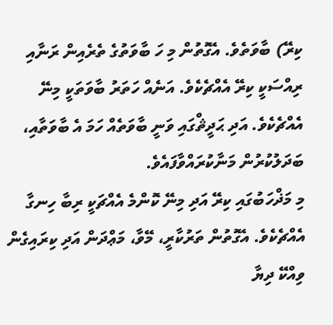ކިރޭ) ބާވަތެވެ. އެގޮތުން މި ހަ ބާވަތުގެ ތެރެއިން ރަނާއި ރިއްސަކީ ކިރޭ އެއްޗެކެވެ. އަނެއް ހަތަރު ބާވަތަކީ މިނޭ އެއްޗެކެވެ. އަދި ޙަދީޘްގައި ވަނީ ބާވަތެއް ހަމަ އެ ބާވަތާއި، ބަދަލުކުރުން މަނާކުރައްވާފައެވެ.
މި މަޛްހަބުގައި ކިރޭ އަދި މިނޭ ކޮންމެ އެއްޗަކީ ރިބާ ހިނގާ އެއްޗެކެވެ. އެގޮތުން ތަރުކާރީ، މޭވާ، މަޢްދަން އަދި ކިރައިގެން ވިއްކޭ ދިޔާ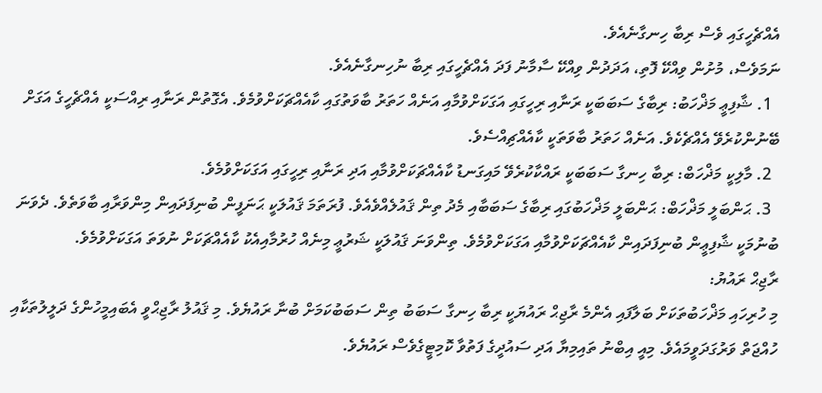އެއްޗެހީގައި ވެސް ރިބާ ހިނގާނެއެވެ.
ނަމަވެސް، މުށުން ވިއްކޭ ފޮތި، އަދަދުން ވިއްކޭ ސާމާނު ފަދަ އެއްޗެހީގައި ރިބާ ނުހިނގާނެއެވެ.
  1. ޝާފިޢީ މަޛްހަބު: ރިބާގެ ސަބަބަކީ ރަނާއި ރިހީގައި އަގަކަށްވުމާއި އަނެއް ހަތަރު ބާވަތުގައި ކާއެއްޗަކަށްވުމެވެ. އެގޮތުން ރަނާއި ރިއްސަކީ އެއްޗެހީގެ އަގަށް ބޭނުންކުރެވޭ އެއްޗެކެވެ. އަނެއް ހަތަރު ބާވަތަކީ ކާއެއްޗިއްސެވެ.
  2. މާލިކީ މަޛްހަބް: ރިބާ ހިނގާ ސަބަބަކީ ރައްކާކުރެވޭ މައިގަނޑު ކާއެއްޗަކަށްވުމާއި އަދި ރަނާއި ރިހީގައި އަގަކަށްވުމެވެ.
  3. ޙަންބަލީ މަޛްހަބް: ޙަންބަލީ މަޛްހަބުގައި ރިބާގެ ސަބަބާއި މެދު ތިން ޤައުލެއްވެއެވެ. ފުރަތަމަ ޤައުލަކީ ޙަނަފީން ބުނިފަދައިން މިންވަރާއި ބާވަތެވެ. ދެވަނަ ބުނުމަކީ ޝާފިޢީން ބުނިފަދައިން ކާއެއްޗަކަށްވުމާއި އަގަކަށްވުމެވެ. ތިންވަނަ ޤައުލަކީ ޝަރުޢީ މިނެއް ހުރުމާއިއެކު ކާއެއްޗަކަށް ނުވަތަ އަގަކަށްވުމެވެ.
ރާޖިޙް ރައުޔު:
މި ހުރިހައި މަޛްހަބުތަކަށް ބަލާފައި އެންމެ ރާޖިޙް ރައުޔަކީ ރިބާ ހިނގާ ސަބަބު ތިން ސަބަބުކަމަށް ބުނާ ރައުޔެވެ. މި ޤައުލު ރާޖިޙްވީ އެބައިމީހުންގެ ދަލީލުތަކާއި ހުއްޖަތް ވަރުގަދަވީމައެވެ. މިއީ އިބްނު ތައިމިޔާ އަދި ސައުދީގެ ފަތުވާ ކޮމިޓީގެވެސް ރައުޔެވެ.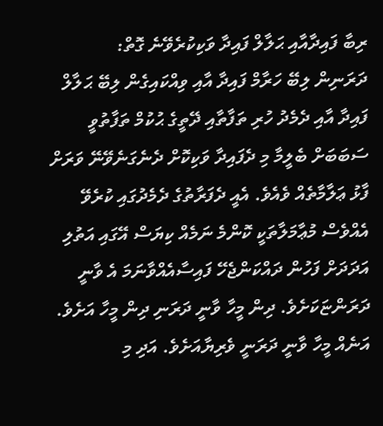ރިބާ ފައިދާއާއި ޙަލާލް ފައިދާ ވަކިކުރެވޭނެ ގޮތް:
ދަރަނިން ލިބޭ ހަރާމް ފައިދާ އާއި ވިއްކައިގެން ލިބޭ ޙަލާލް ފައިދާ އާއި ދެމެދު ހުރި ތަފާތާއި ދޭތީގެ ޙުކުމް ތަފާތުވީ ސަބަބަށް ބެލީމާ މި ދެފައިދާ ވަކިކޮށް ދެނެގަނެވޭނޭ ވަރަށް ފާޅު ޢަލާމާތެއް ވެއެވެ. އެއީ ދެފަރާތުގެ ދެމެދުގައި ކުރެވޭ އެއްވެސް މުޢާމަލާތަކީ ކޮންމެ ނަމެއް ކިޔަސް އޭގައި އަތުލި އަދަދަށް ފަހުން ދައްކަންޖެހޭ ފައިސާއެއްވާނަމަ އެ ވާނީ ދަރަންޏަކަށެވެ. ދިން މީހާ ވާނީ ދަރަނި ދިން މީހާ އަށެވެ. އަނެއް މީހާ ވާނީ ދަރަނީ ވެރިޔާއަށެވެ. އަދި މި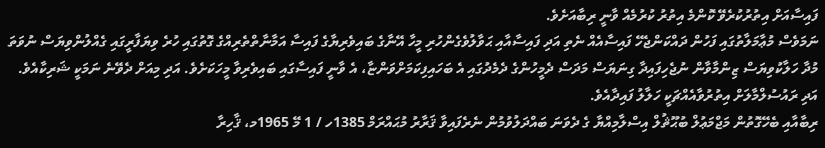ފައިސާއަށް އިތުރުކުރެވޭ ކޮންމެ އިތުރު ކުރުމެއް ވާނީ ރިބާއަށެވެ.
ނަމަވެސް މުޢާމަލާތުގައި ފަހުން ދައްކަންޖެހޭ ފައިސާއެއް ނެތި އަދި ފައިސާއާއި ޙަވާލުވެގެންހުރި މީހާ އޭނާގެ ބައިވެރިޔާގެ ފައިސާ އަމާނާތްތެރިއްގެ ގޮތުގައި ހުރެ ވިޔަފާރީގައި ގެއްލުންވިޔަސް ނުވަތަ މުދާ ހަލާކުވިޔަސް ޒިންމާވާން ނުޖެހިފައިދާ ގިނަޔަސް މަދަސް ދެމީހުންގެ ދެމެދުގައި އެ ބަހައިފިކަމަށްވަންޏާ، އެ ވާނީ ފައިސާގައި ބައިވެރިވާ މީހަކަށެވެ. އަދި މިއަށް ދެވޭނެ ނަމަކީ ޝަރިކާއެވެ. އަދި ރައުސުލްމާލަށް އިތުރުވާއެއްޗަކީ ހަލާލު ފައިދާއެވެ.
ރިބާއާއި ބެހޭގޮތުން މަޖްމަޢުލް ބުޙޫޘުލް އިސްލާމިއްޔާ ގެ ދެވަނަ ބައްދަލުވުމުން ނެރެފައިވާ ޤަރާރު މުޙައްރަމް 1385ހ / 1 މޭ 1965މ، ޤާހިރާ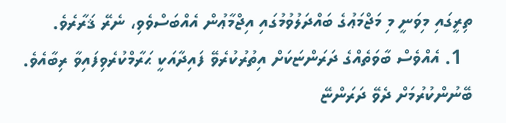ތިރީގައި މިވަނީ މި މަޖްމަޢުގެ ބައްދަލުވުމުގައި އިޖްމާޢުން އެއްބަސްވެވި، ނެރޭ ޤަރާރެވެ.
  1. އެއްވެސް ބާވަތެއްގެ ދަރަންޏަކަށް އިތުރުކުރެވޭ ފައިދާއަކީ ޙަރާމްކުރެވިފައިވާ ރިބާއެވެ. ބޭނުންކުރުމަށް ދެވޭ ދަރަންޏޭ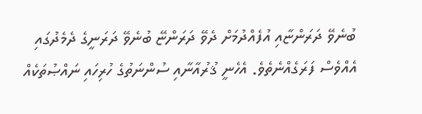ބުނެވޭ ދަރަންޏާއި އުފެއްދުމަށް ދެވޭ ދަރަންޏޭ ބުނެވޭ ދަރަނީގެ ދެމެދުގައި އެއްވެސް ފަރަގެއްނެތެވެ. އެހެނީ ޤުރުއާނާއި ސުންނަތުގެ ހުރިހައި ނައްޞުތަކެއް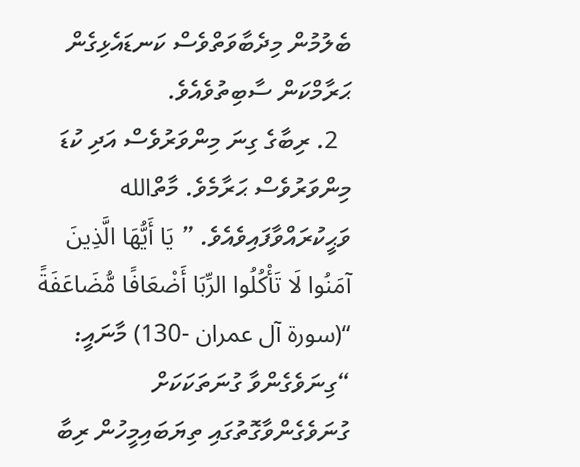ބެލުމުން މިދެބާވަތްވެސް ކަނޑައެޅިގެން ޙަރާމްކަން ސާބިތުވެއެވެ.
  2. ރިބާގެ ގިނަ މިންވަރުވެސް އަދި ކުޑަ މިންވަރުވެސް ޙަރާމެވެ. މާތްالله ވަޙީކުރައްވާފައިވެއެވެ. ” يَا أَيُّهَا الَّذِينَ آمَنُوا لَا تَأْكُلُوا الرِّبَا أَضْعَافًا مُّضَاعَفَةً “(سورة آل عمران -130) މާނައީ: “ގިނަވެގެންވާ ގުނަތަކަކަށް ގުނަވެގެންވާގޮތުގައި ތިޔަބައިމީހުން ރިބާ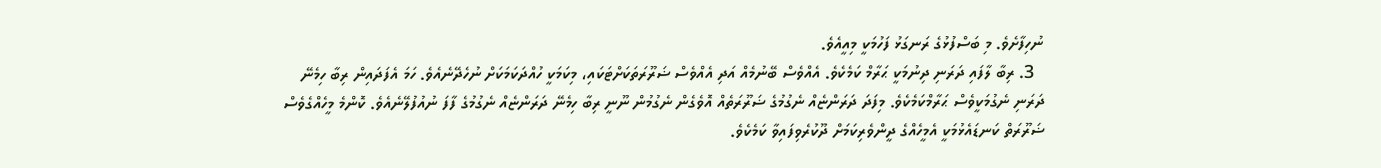ނުހިފާށެވެ. މި ބަސްފުޅުގެ ރަނގަޅު ފަހުމަކީ މިއީއެވެ.
  3. ރިބާ ލާފައި ދަރަނި ދިނުމަކީ ޙަރާމް ކަމެކެވެ. އެއްވެސް ބޭނުމެއް އަދި އެއްވެސް ޟަރޫރަތަކަށްޓަކައި، މިކަމަކީ ހުއްދަކަމަކަށް ނުހެދޭނެއެވެ. ހަމަ އެފަދައިން ރިބާ ހިމެނޭ ދަރަނި ނެގުމަކީވެސް ޙަރާމްކަމެކެވެ. މިފަދަ ދަރަންޏެއް ނެގުމުގެ ޟަރޫރަތެއް އޮވެގެން ނެގުމުން ނޫނީ ރިބާ ހިމެނޭ ދަރަންޏެއް ނެގުމުގެ ފާފަ ނުއުފުލޭނެއެވެ. ކޮންމެ މީހެއްގެވެސް ޟަރޫރަތް ކަނޑައެޅުމަކީ އެމީހެއްގެ ދީންވެރިކަމަށް ދޫކުރެވިފައިވާ ކަމެކެވެ.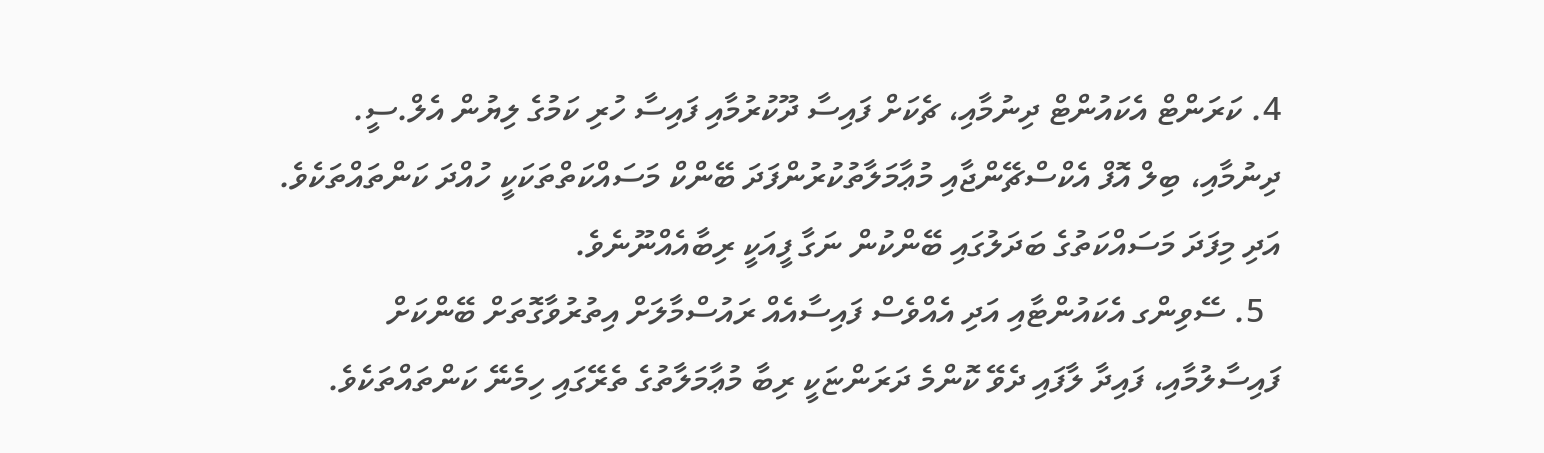4. ކަރަންޓް އެކައުންޓް ދިނުމާއި، ޗެކަށް ފައިސާ ދޫކުރުމާއި ފައިސާ ހުރި ކަމުގެ ލިޔުން އެލް.ސީ. ދިނުމާއި، ބިލް އޮފް އެކްސްޗޭންޖާއި މުޢާމަލާތުކުރުންފަދަ ބޭންކް މަސައްކަތްތަކަކީ ހުއްދަ ކަންތައްތަކެވެ. އަދި މިފަދަ މަސައްކަތުގެ ބަދަލުގައި ބޭންކުން ނަގާ ފީއަކީ ރިބާއެއްނޫނެވެ.
  5. ސޭވިންގ އެކައުންޓާއި އަދި އެއްވެސް ފައިސާއެއް ރައުސްމާލަށް އިތުރުވާގޮތަށް ބޭންކަށް ފައިސާލުމާއި، ފައިދާ ލާފައި ދެވޭ ކޮންމެ ދަރަންޏަކީ ރިބާ މުޢާމަލާތުގެ ތެރޭގައި ހިމެނޭ ކަންތައްތަކެވެ.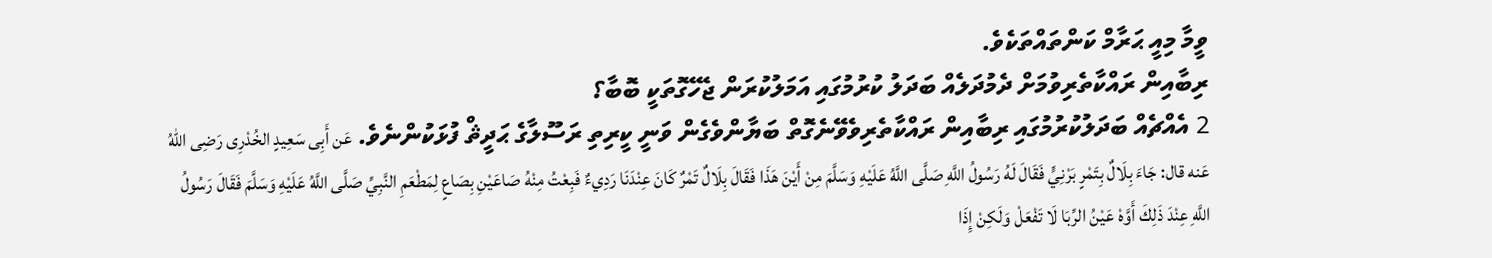ވީމާ މިއީ ޙަރާމް ކަންތައްތަކެވެ.
ރިބާއިން ރައްކާތެރިވުމަށް ދެމުދަލެއް ބަދަލު ކުރުމުގައި އަމަލުކުރަން ޖެހޭގޮތަކީ ބޮބާ؟
2 އެއްޗެއް ބަދަލުކުރުމުގައި ރިބާއިން ރައްކާތެރިވެވޭނެގޮތް ބަޔާންވެގެން ވަނީ ކީރިތި ރަސޫލާގެ ޙަދީޘް ފުޅަކުންނެވެ. عَن أَبِى سَعِيدٍ الخُدْرِى رَضِى اللهُ عَنه قال: جَاءَ بِلَالٌ بِتَمْرٍ بَرْنِيٍّ فَقَالَ لَهُ رَسُولُ اللَّهِ صَلَّى اللَّهُ عَلَيْهِ وَسَلَّمَ مِنْ أَيْنَ هَذَا فَقَالَ بِلَالٌ تَمْرٌ كَانَ عِنْدَنَا رَدِيءٌ فَبِعْتُ مِنْهُ صَاعَيْنِ بِصَاعٍ لِمَطْعَمِ النَّبِيِّ صَلَّى اللَّهُ عَلَيْهِ وَسَلَّمَ فَقَالَ رَسُولُ اللَّهِ عِنْدَ ذَلِكَ أَوَّهْ عَيْنُ الرِّبَا لَا تَفْعَلْ وَلَكِنْ إِذَا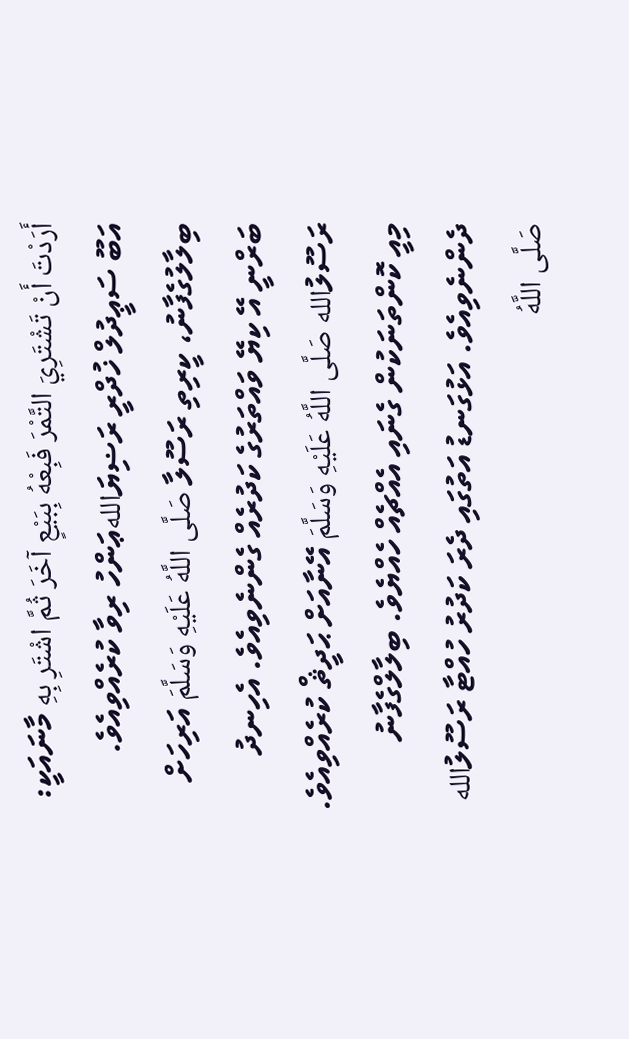أَرَدْتَ أَنْ تَشْتَرِيَ التَّمْرَ فَبِعْهُ بِبَيْعٍ آخَرَ ثُمَّ اشْتَرِ بِهِ މާނައަކީ: އަބޫ ސަޢީދުލް ޚުދްރީ ރަޟިޔަاللهޢަންހު ރިވާ ކުރެއްވިއެވެ. ބިލާލުގެފާނު، ކީރިތި ރަސޫލާ صَلَّى اللَّهُ عَلَيْهِ وَسَلَّمَ އަރިހަށް ބަރްނީ އޭ ކިޔޭ ވައްތަރުގެ ކަދުރެއް ގެންނެވިއެވެ. އެހިނދު ރަސޫލުالله صَلَّى اللَّهُ عَلَيْهِ وَسَلَّمَ އޭނާއަށް ޙަދީޘް ކުރެއްވިއެވެ. މިއީ ކޮންތަނަކުން ގެނައި އެއްޗެއް ހެއްޔެވެ. ބިލާލްގެފާނު ދެންނެވިއެވެ. އަޅުގަނޑު އަތުގައި ދެރަ ކަދުރު ހުއްޓާ ރަސޫލުالله صَلَّى اللَّهُ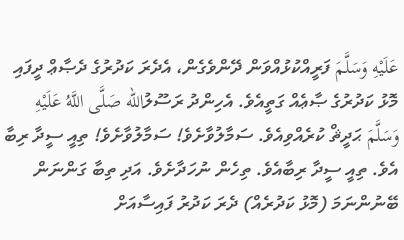عَلَيْهِ وَسَلَّمَ ފަރީއްކުޅުއްވަން ދޭންވެގެން، އެދެރަ ކަދުރުގެ ދެޞާޢް ދީފައި މޮޅު ކަދުރުގެ ޞާޢެއް ގަތީއެވެ. އެހިންދު ރަސޫލުالله صَلَّى اللَّهُ عَلَيْهِ وَسَلَّمَ ޙަދީޘް ކުރެއްވިއެވެ. ސަމާލުވާށެވެ! ސަމާލުވާށެވެ! ތިއީ ސީދާ ރިބާ އެވެ. ތިއީ ސީދާ ރިބާއެވެ. ތިހެން ނުހަދާށެވެ. އަދި ތިބާ ގަންނަން ބޭނުންނަމަ (މޮޅު ކަދުރެއް) ދެރަ ކަދުރު ފައިސާއަށް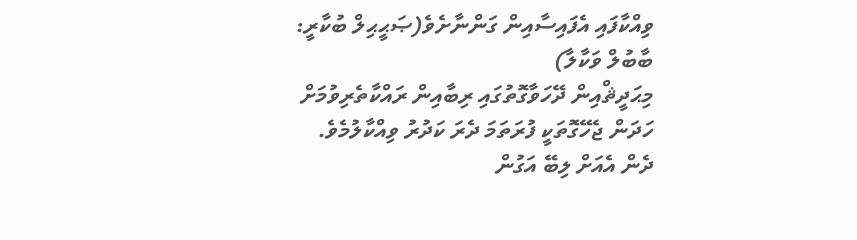ވިއްކާފައި އެފައިސާއިން ގަންނާށެވެ(ޞަޙީޙިލް ބުކާރީ: ބާބުލް ވަކާލާ)
މިޙަދީޘްއިން ދޭހަވާގޮތުގައި ރިބާއިން ރައްކާތެރިވުމަށް ހަދަން ޖެހޭގޮތަކީ ފުރަތަމަ ދެރަ ކަދުރު ވިއްކާލުމެވެ. ދެން އެއަށް ލިބޭ އަގުން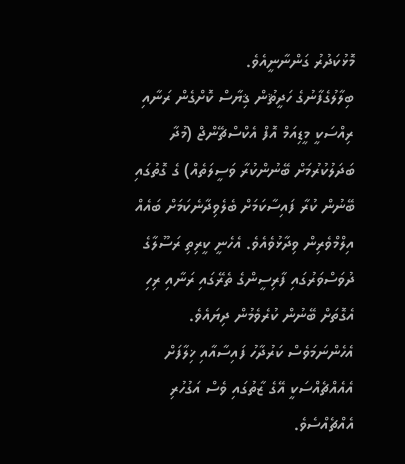މޮޅުކަދުރު ގަންނާނީއެވެ.
ބިލާލުގެފާނުގެ ހަދީޘުން ޤިޔާސް ކޮށްގެން ރަނާއި ރިއްސަކީ މީޑިއަމް އޮފް އެކްސްޗޭންޖް (މުދާ ބަދަލުކުރުމަށް ބޭނުންކުރާ ވަސީލަތެއް) ގެ ގޮތުގައި ބޭނުން ކުރާ ފައިސާކަމަށް ބެލެވިދާނެކަމަށް ބައެއް އިލްމްވެރިން ވިދާޅުވެއެވެ. އެހެނީ ކީރިތި ރަސޫލާގެ ދުވަސްވަރުގައި ފާރިސީންގެ ތެރޭގައި ރަނާއި ރިހި އެގޮތަށް ބޭނުން ކުރެވެމުން ދިޔައެވެ. އެހެންނަމަވެސް ކަރުދާހު ފައިސާއާއި ޚިލާފަށް އެއެއްޗެއްސަކީ އޭގެ ޒާތުގައި ވެސް އަގުހުރި އެއްޗެއްސެވެ.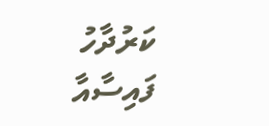ކަރުދާހު ފައިސާއާ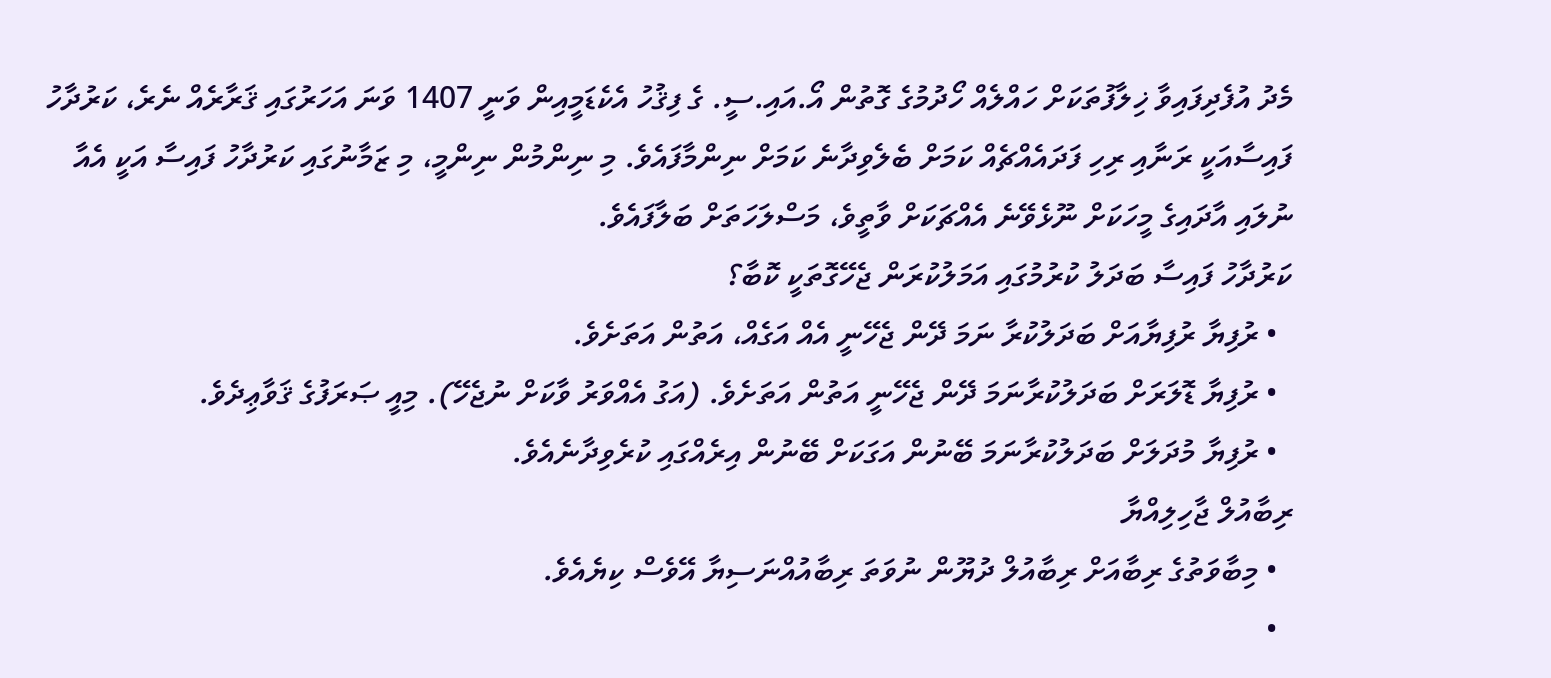މެދު އުފެދިފައިވާ ޚިލާފުތަކަށް ހައްލެއް ހޯދުމުގެ ގޮތުން އޯ.އައި.ސީ. ގެ ފިޤުހު އެކެޑަމީއިން ވަނީ 1407 ވަނަ އަހަރުގައި ޤަރާރެއް ނެރެ، ކަރުދާހު ފައިސާއަކީ ރަނާއި ރިހި ފަދައެއްޗެއް ކަމަށް ބެލެވިދާނެ ކަމަށް ނިންމާފައެވެ. މި ނިންމުން ނިންމީ، މި ޒަމާނުގައި ކަރުދާހު ފައިސާ އަކީ އެއާ ނުލައި އާދައިގެ މީހަކަށް ނޫޅެވޭނެ އެއްޗަކަށް ވާތީވެ، މަސްލަހަތަށް ބަލާފައެވެ.
ކަރުދާހު ފައިސާ ބަދަލު ކުރުމުގައި އަމަލުކުރަން ޖެހޭގޮތަކީ ކޮބާ؟
  • ރުފިޔާ ރުފިޔާއަށް ބަދަލުކުރާ ނަމަ ދޭން ޖެހޭނީ އެއް އަގެއް، އަތުން އަތަށެވެ.
  • ރުފިޔާ ޑޮލަރަށް ބަދަލުކުރާނަމަ ދޭން ޖެހޭނީ އަތުން އަތަށެވެ. (އަގު އެއްވަރު ވާކަށް ނުޖެހޭ). މިއީ ޞަރަފުގެ ޤަވާޢިދެވެ.
  • ރުފިޔާ މުދަލަށް ބަދަލުކުރާނަމަ ބޭނުން އަގަކަށް ބޭނުން އިރެއްގައި ކުރެވިދާނެއެވެ.
ރިބާއުލް ޖާހިލިއްޔާ
  • މިބާވަތުގެ ރިބާއަށް ރިބާއުލް ދުޔޫން ނުވަތަ ރިބާއުއްނަސިޔާ އޭވެސް ކިޔެއެވެ.
  •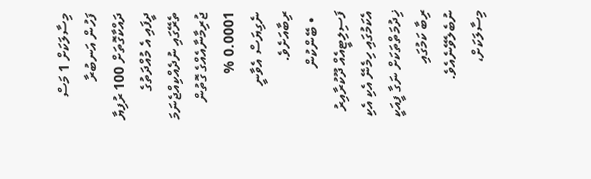މިސާލަކަށް 1 މަސް ފަހުން އަނބުރާ ދައްކާގޮތަށް 100 ރުފިޔާ ދީފައި އެ މުއްދަތުގެ ތެރޭގައި ނުދެއްކިއްޖެނަމަ ޖުރިމާނާއެއްގެ ގޮތުން 0.0001 % ނެގިޔަސް އެވާނީ ރިބާއަށެވެ.
  • ބޭންކުން ފަސިލިޓީއެއް ދޫކުރާއިރު އެކަމުގައި ހިމެނޭ އެކި އެކި ޚިދުމަތްތަކަށް ނަގާ ފީއަކީ ރިބާ ކަމުގައި ނުބެލެވޭނެއެވެ. މިސާލަކަށް،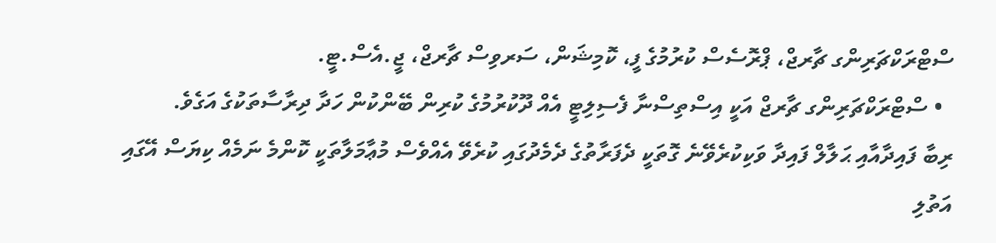ސްޓްރަކްޗަރިންގ ޗާރޖް، ޕްރޮސެސް ކުރުމުގެ ފީ، ކޮމިޝަން، ސަރވިސް ޗާރޖް، ޖީ.އެސް.ޓީ.
  • ސްޓްރަކްޗަރިންގ ޗާރޖް އަކީ އިސްތިސްނާ ފެސިލިޓީ އެއް ދޫކުރުމުގެ ކުރިން ބޭންކުން ހަދާ ދިރާސާތަކުގެ އަގެވެ.
ރިބާ ފައިދާއާއި ޙަލާލް ފައިދާ ވަކިކުރެވޭނެ ގޮތަކީ ދެފަރާތުގެ ދެމެދުގައި ކުރެވޭ އެއްވެސް މުޢާމަލާތަކީ ކޮންމެ ނަމެއް ކިޔަސް އޭގައި އަތުލި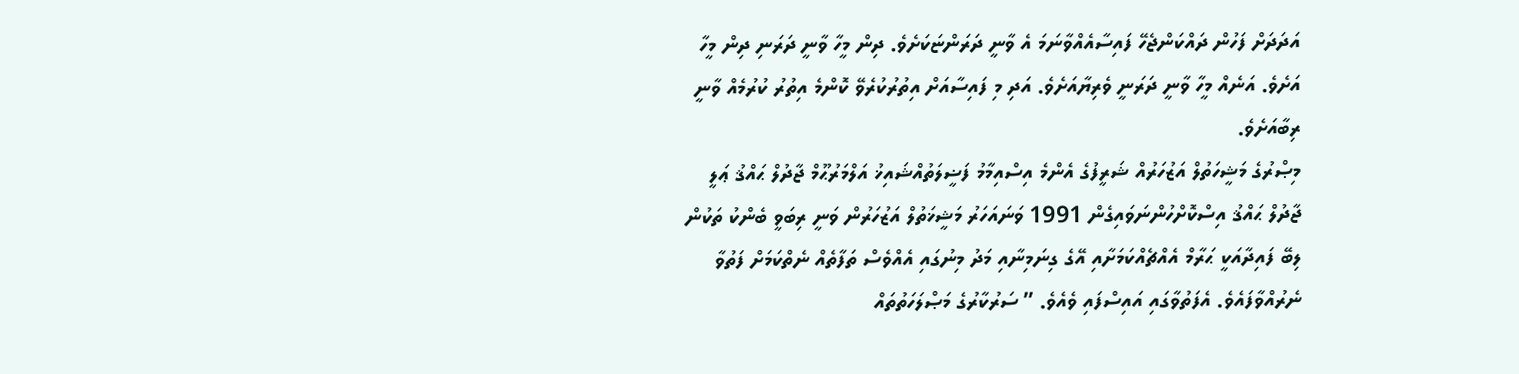އަދަދަށް ފަހުން ދައްކަންޖެހޭ ފައިސާއެއްވާނަމަ އެ ވާނީ ދަރަންޏަކަށެވެ. ދިން މީހާ ވާނީ ދަރަނި ދިން މީހާ އަށެވެ. އަނެއް މީހާ ވާނީ ދަރަނީ ވެރިޔާއަށެވެ. އަދި މި ފައިސާއަށް އިތުރުކުރެވޭ ކޮންމެ އިތުރު ކުރުމެއް ވާނީ ރިބާއަށެވެ.
މިޞްރުގެ މަޝީހަތުލް އަޒުހަރުއް ޝަރީފުގެ އެންމެ އިސްއިމާމު ފަޟީލަތުއްޝައިޚު އަލްމަރުޙޫމް ޖާދުލް ޙައްޤު ޢަލީ ޖާދުލް ޙައްޤު އިސްކޮށްހުންނަވައިގެން 1991 ވަނައަހަރު މަޝީޚަތުލް އަޒުހަރުން ވަނީ ރިބަވީ ބެންކު ތަކުން ލިބޭ ފައިދާއަކީ ޙަރާމް އެއްޗެއްކަމަށާއި އޭގެ ގިނަމިނާއި މަދު މިނުގައި އެއްވެސް ތަފާތެއް ނެތްކަމަށް ފަތުވާ ނެރުއްވާފައެވެ. އެފަތުވާގައި އައިސްފައި ވެއެވެ. ” ސަރުކާރުގެ މަޞްލަހަތުތައް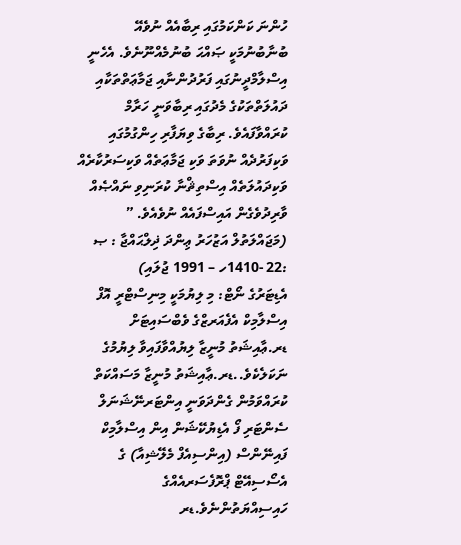ހުންނަ ކަންކަމުގައި ރިބާއެއް ނުވެއޭ ބުނާބުނުމަކީ ޞައްޙަ ބުނުމެއްނޫނެވެ. އެހެނީ އިސްލާމްދީނުގައި ފަރުދުންނާއި ޖަމާޢަތްތަކާއި ދައުލަތްތަކުގެ މެދުގައި ރިބާވަނީ ހަރާމް ކުރައްވާފައެވެ. ރިބާގެ ވިޔަފާރި ހިންގުމުގައި ވަކިފަރުދެއް ނުވަތަ ވަކި ޖަމާޢަތެއް ވަކިސަރުކާރެއް ވަކިދައުލަތެއް އިސްތިޘްނާ ކުރަނިވި ނައްޞެއް ވާރިދުވެގެން އައިސްފައެއް ނުވެއެވެ. ” (މަޖައްލަތުލް އަޒުހަރު ޢިންދަ ޛިލްޙައްޖާ : ޞ :22 -1410ހ – 1991 ޖުލައި)
އެޑިޓަރުގެ ނޯޓް: މި ލިޔުމަކީ މިނިސްޓްރީ އޮފް އިސްލާމިކް އެފެއަރޒްގެ ވެބްސައިޓަށް ޑރ.ޢާއިޝަތު މުނީޒާ ލިޔުއްވާފައިވާ ލިޔުމުގެ ނަކަލެކެވެ..ޑރ.ޢާއިޝަތު މުނީޒާ މަސައްކަތް ކުރައްވަމުން ގެންދަވަނީ އިންޓަރނޭޝަނަލް ސެންޓަރި ފޯ އެޑިޔުކޭޝަން އިން އިސްލާމިކް ފައިނޭންސް (އިންސިއެފް މެލޭޝިއާ) ގެ އެސޯސިއޭޓް ޕްރޮފެސަރއެއްގެ ހައިސިއްޔަތުންނެވެ.ޑރ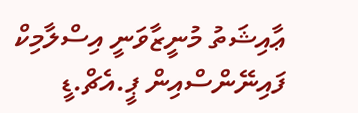ޢާއިޝަތު މުނީޒާވަނީ އިސްލާމިކް ފައިނޭންސްއިން ޕީ.އެޗް.ޑީ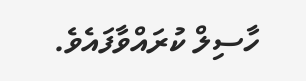ހާސިލް ކުރައްވާފައެވެ.